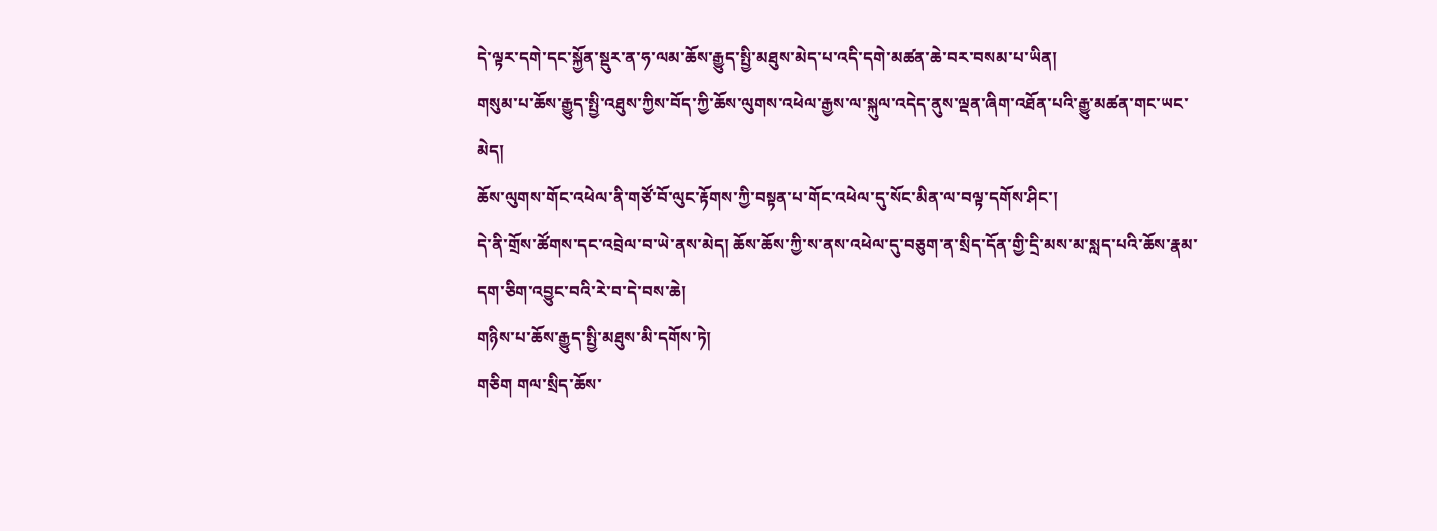དེ་ལྟར་དགེ་དང་སྐྱོན་སྡུར་ན་ཧ་ལམ་ཆོས་རྒྱུད་སྤྱི་མཐུས་མེད་པ་འདི་དགེ་མཚན་ཆེ་བར་བསམ་པ་ཡིན།
གསུམ་པ་ཆོས་རྒྱུད་སྤྱི་འཐུས་ཀྱིས་བོད་ཀྱི་ཆོས་ལུགས་འཕེལ་རྒྱས་ལ་སྐུལ་འདེད་ནུས་ལྡན་ཞིག་འཐོན་པའི་རྒྱུ་མཚན་གང་ཡང་མེད།
ཆོས་ལུགས་གོང་འཕེལ་ནི་གཙོ་བོ་ལུང་རྟོགས་ཀྱི་བསྟན་པ་གོང་འཕེལ་དུ་སོང་མིན་ལ་བལྟ་དགོས་ཤིང་།
དེ་ནི་གྲོས་ཚོགས་དང་འབྲེལ་བ་ཡེ་ནས་མེད། ཆོས་ཆོས་ཀྱི་ས་ནས་འཕེལ་དུ་བཅུག་ན་སྲིད་དོན་གྱི་དྲི་མས་མ་སླད་པའི་ཆོས་རྣམ་དག་ཅིག་འབྱུང་བའི་རེ་བ་དེ་བས་ཆེ།
གཉིས་པ་ཆོས་རྒྱུད་སྤྱི་མཐུས་མི་དགོས་ཏེ།
གཅིག གལ་སྲིད་ཆོས་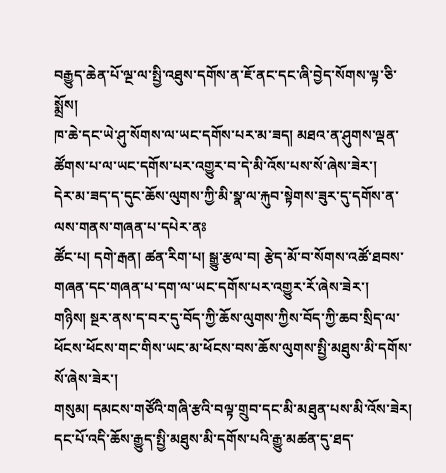བརྒྱུད་ཆེན་པོ་ལྔ་ལ་སྤྱི་འཐུས་དགོས་ན་ཇོ་ནང་དང་ཞི་བྱེད་སོགས་ལྟ་ཅི་སྨྲོས།
ཁ་ཆེ་དང་ཡེ་ཤུ་སོགས་ལ་ཡང་དགོས་པར་མ་ཟད། མཐའ་ན་ཤུགས་ལྡན་ཚོགས་པ་ལ་ཡང་དགོས་པར་འགྱུར་བ་དེ་མི་འོས་པས་སོ་ཞེས་ཟེར་།
དེར་མ་ཟད་ད་དུང་ཆོས་ལུགས་ཀྱི་མི་སྣ་ལ་རྐུབ་སྟེགས་ཟུར་དུ་དགོས་ན་ལས་གནས་གཞན་པ་དཔེར་ནཿ
ཚོང་པ། དགེ་རྒན། ཚན་རིག་པ། སྒྱུ་རྩལ་བ། རྩེད་མོ་བ་སོགས་འཚོ་ཐབས་གཞན་དང་གཞན་པ་དག་ལ་ཡང་དགོས་པར་འགྱུར་རོ་ཞེས་ཟེར་།
གཉིས། སྔར་ནས་ད་བར་དུ་བོད་ཀྱི་ཆོས་ལུགས་ཀྱིས་བོད་ཀྱི་ཆབ་སྲིད་ལ་ཕོངས་ཕོངས་གང་གིས་ཡང་མ་ཕོངས་བས་ཆོས་ལུགས་སྤྱི་མཐུས་མི་དགོས་སོ་ཞེས་ཟེར་།
གསུམ། དམངས་གཙོའི་གཞི་རྩའི་བལྟ་གྲུབ་དང་མི་མཐུན་པས་མི་འོས་ཟེར།
དང་པོ་འདི་ཆོས་རྒྱུད་སྤྱི་མཐུས་མི་དགོས་པའི་རྒྱུ་མཚན་དུ་ཐད་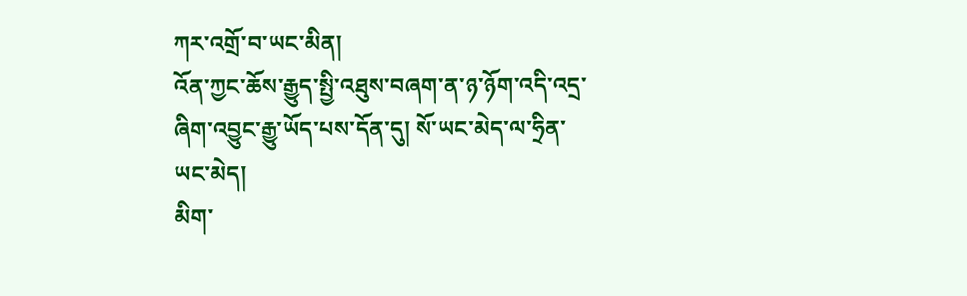ཀར་འགྲོ་བ་ཡང་མིན།
འོན་ཀྱང་ཆོས་རྒྱུད་སྤྱི་འཐུས་བཞག་ན་ཉ་ཉོག་འདི་འདྲ་ཞིག་འབྱུང་རྒྱུ་ཡོད་པས་དོན་དུ། སོ་ཡང་མེད་ལ་ཧྲིན་ཡང་མེད།
མིག་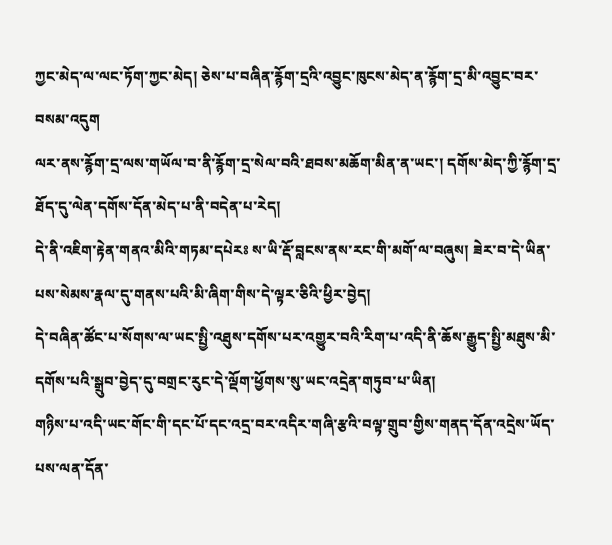ཀྱང་མེད་ལ་ལང་ཏོག་ཀྱང་མེད། ཅེས་པ་བཞིན་རྙོག་དྲའི་འབྱུང་ཁུངས་མེད་ན་རྙོག་དྲ་མི་འབྱུང་བར་བསམ་འདུག
ལར་ནས་རྙོག་དྲ་ལས་གཡོལ་བ་ནི་རྙོག་དྲ་སེལ་བའི་ཐབས་མཆོག་མིན་ན་ཡང་། དགོས་མེད་ཀྱི་རྙོག་དྲ་ཐོད་དུ་ལེན་དགོས་དོན་མེད་པ་ནི་བདེན་པ་རེད།
དེ་ནི་འཇིག་རྟེན་གནའ་མིའི་གཏམ་དཔེརཿ ས་ཡི་རྡོ་བླངས་ནས་རང་གི་མགོ་ལ་བཞུས། ཟེར་བ་དེ་ཡིན་པས་སེམས་རྣལ་དུ་གནས་པའི་མི་ཞིག་གིས་དེ་ལྟར་ཅིའི་ཕྱིར་བྱེད།
དེ་བཞིན་ཚོང་པ་སོགས་ལ་ཡང་སྤྱི་འཐུས་དགོས་པར་འགྱུར་བའི་རིག་པ་འདི་ནི་ཆོས་རྒྱུད་སྤྱི་མཐུས་མི་དགོས་པའི་སྒྲུབ་བྱེད་དུ་བགྲང་རུང་དེ་ལྡོག་ཕྱོགས་སུ་ཡང་འདྲེན་གཏུབ་པ་ཡིན།
གཉིས་པ་འདི་ཡང་གོང་གི་དང་པོ་དང་འདྲ་བར་འདིར་གཞི་རྩའི་བལྟ་གྲུབ་གྱིས་གནད་དོན་འདྲེས་ཡོད་པས་ལན་དོན་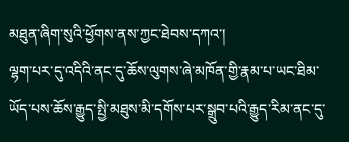མཐུན་ཞིག་སུའི་ཕྱོགས་ནས་ཀྱང་ཐེབས་དཀའ་།
ལྷག་པར་དུ་འདིའི་ནང་དུ་ཆོས་ལུགས་ཞེ་མཁོན་གྱི་རྣམ་པ་ཡང་ཐིམ་ཡོད་པས་ཆོས་རྒྱུད་སྤྱི་མཐུས་མི་དགོས་པར་སྒྲུབ་པའི་རྒྱུད་རིམ་ནང་དུ་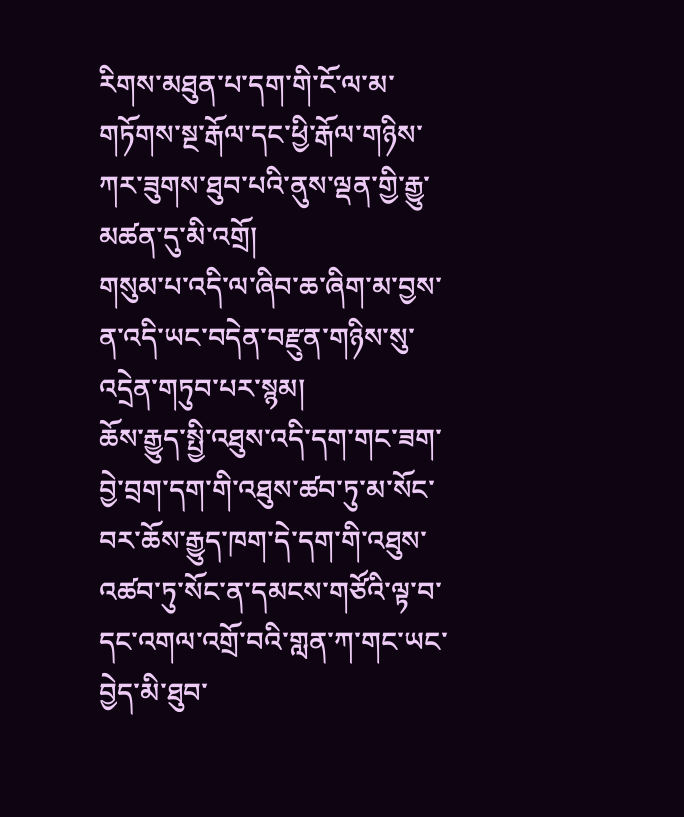རིགས་མཐུན་པ་དག་གི་ངོ་ལ་མ་གཏོགས་སྔ་རྒོལ་དང་ཕྱི་རྒོལ་གཉིས་ཀར་ཟུགས་ཐུབ་པའི་ནུས་ལྡན་གྱི་རྒྱུ་མཚན་དུ་མི་འགྲོ།
གསུམ་པ་འདི་ལ་ཞིབ་ཆ་ཞིག་མ་བྱས་ན་འདི་ཡང་བདེན་བརྫུན་གཉིས་སུ་འདྲེན་གཏུབ་པར་སྙམ།
ཆོས་རྒྱུད་སྤྱི་འཐུས་འདི་དག་གང་ཟག་བྱེ་བྲག་དག་གི་འཐུས་ཚབ་ཏུ་མ་སོང་བར་ཆོས་རྒྱུད་ཁག་དེ་དག་གི་འཐུས་འཚབ་ཏུ་སོང་ན་དམངས་གཙོའི་ལྟ་བ་དང་འགལ་འགྲོ་བའི་གླན་ཀ་གང་ཡང་བྱེད་མི་ཐུབ་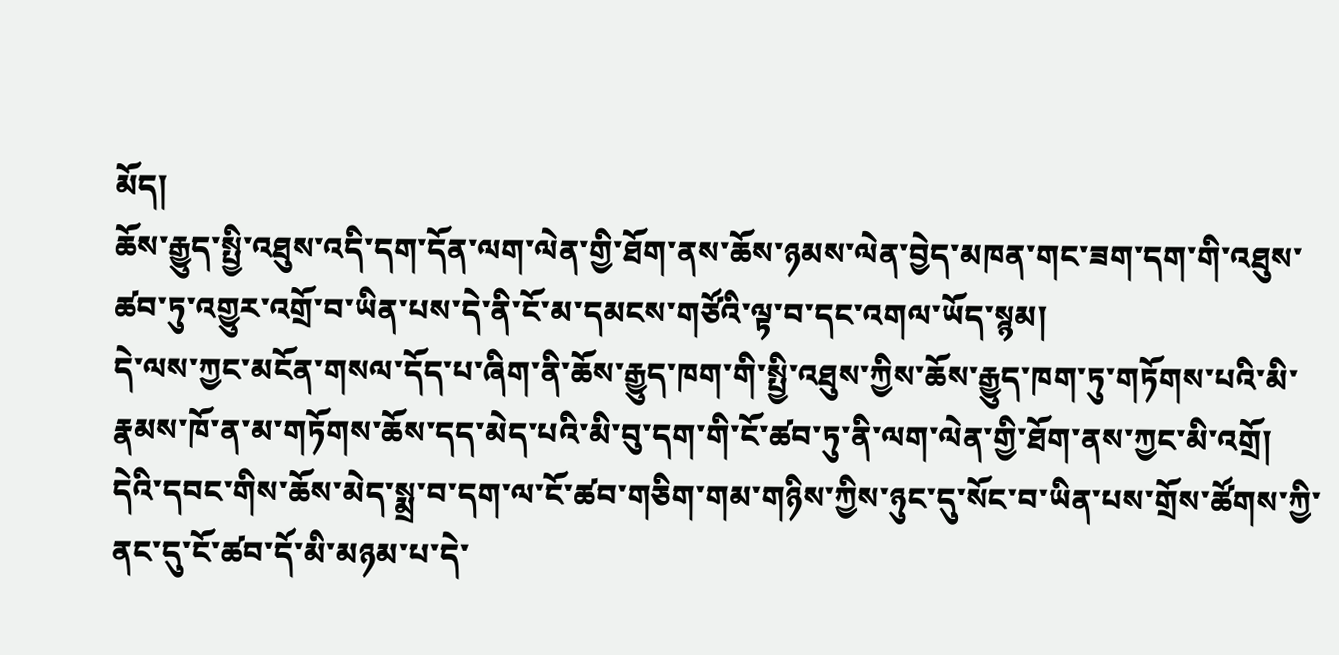མོད།
ཆོས་རྒྱུད་སྤྱི་འཐུས་འདི་དག་དོན་ལག་ལེན་གྱི་ཐོག་ནས་ཆོས་ཉམས་ལེན་བྱེད་མཁན་གང་ཟག་དག་གི་འཐུས་ཚབ་ཏུ་འགྱུར་འགྲོ་བ་ཡིན་པས་དེ་ནི་ངོ་མ་དམངས་གཙོའི་ལྟ་བ་དང་འགལ་ཡོད་སྙམ།
དེ་ལས་ཀྱང་མངོན་གསལ་དོད་པ་ཞིག་ནི་ཆོས་རྒྱུད་ཁག་གི་སྤྱི་འཐུས་ཀྱིས་ཆོས་རྒྱུད་ཁག་ཏུ་གཏོགས་པའི་མི་རྣམས་ཁོ་ན་མ་གཏོགས་ཆོས་དད་མེད་པའི་མི་བུ་དག་གི་ངོ་ཚབ་ཏུ་ནི་ལག་ལེན་གྱི་ཐོག་ནས་ཀྱང་མི་འགྲོ།
དེའི་དབང་གིས་ཆོས་མེད་སྨྲ་བ་དག་ལ་ངོ་ཚབ་གཅིག་གམ་གཉིས་ཀྱིས་ཉུང་དུ་སོང་བ་ཡིན་པས་གྲོས་ཚོགས་ཀྱི་ནང་དུ་ངོ་ཚབ་དོ་མི་མཉམ་པ་དེ་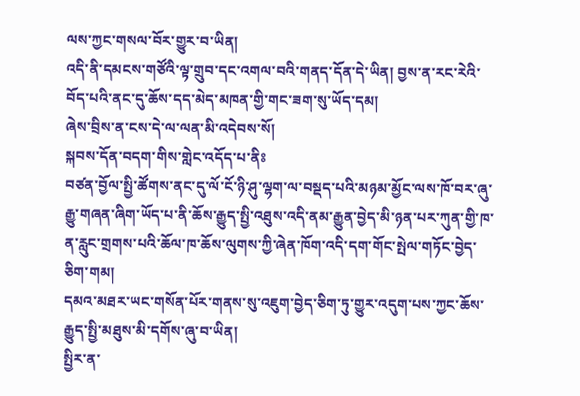ལས་ཀྱང་གསལ་བོར་གྱུར་བ་ཡིན།
འདི་ནི་དམངས་གཙོའི་ལྟ་གྲུབ་དང་འགལ་བའི་གནད་དོན་དེ་ཡིན། བྱས་ན་རང་རེའི་བོད་པའི་ནང་དུ་ཆོས་དད་མེད་མཁན་གྱི་གང་ཟག་སུ་ཡོད་དམ།
ཞེས་བྲིས་ན་ངས་དེ་ལ་ལན་མི་འདེབས་སོ།
སྐབས་དོན་བདག་གིས་གླེང་འདོད་པ་ནིཿ
བཙན་བྱོལ་སྤྱི་ཚོགས་ནང་དུ་ལོ་ངོ་ཉི་ཤུ་ལྷག་ལ་བསྡད་པའི་མཉམ་མྱོང་ལས་ཁོ་བར་ཞུ་རྒྱུ་གཞན་ཞིག་ཡོད་པ་ནི་ཆོས་རྒྱུད་སྤྱི་འཐུས་འདི་ནམ་རྒྱུན་བྱེད་མི་ཉན་པར་ཀུན་གྱི་ཁ་ན་རླུང་གྲགས་པའི་ཆོལ་ཁ་ཆོས་ལུགས་ཀྱི་ཞེན་ཁོག་འདི་དག་གོང་སྤེལ་གཏོང་བྱེད་ཅིག་གམ།
དམའ་མཐར་ཡང་གསོན་པོར་གནས་སུ་འཇུག་བྱེད་ཅིག་ཏུ་གྱུར་འདུག་པས་ཀྱང་ཆོས་རྒྱུད་སྤྱི་མཐུས་མི་དགོས་ཞུ་བ་ཡིན།
སྤྱིར་ན་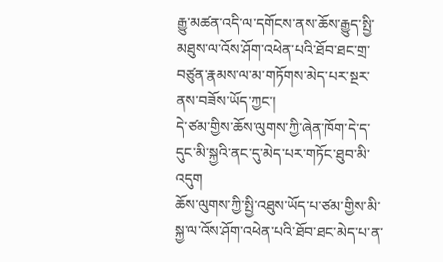རྒྱུ་མཚན་འདི་ལ་དགོངས་ནས་ཆོས་རྒྱུད་སྤྱི་མཐུས་ལ་འོས་ཤོག་འཕེན་པའི་ཐོབ་ཐང་གྲ་བཙུན་རྣམས་ལ་མ་གཏོགས་མེད་པར་སྔར་ནས་བཟོས་ཡོད་ཀྱང་།
དེ་ཙམ་གྱིས་ཆོས་ལུགས་ཀྱི་ཞེན་ཁོག་དེ་ད་དུང་མི་སྐྱའི་ནང་དུ་མེད་པར་གཏོང་ཐུབ་མི་འདུག
ཆོས་ལུགས་ཀྱི་སྤྱི་འཐུས་ཡོད་པ་ཙམ་གྱིས་མི་སྐྱ་ལ་འོས་ཤོག་འཕེན་པའི་ཐོབ་ཐང་མེད་པ་ན་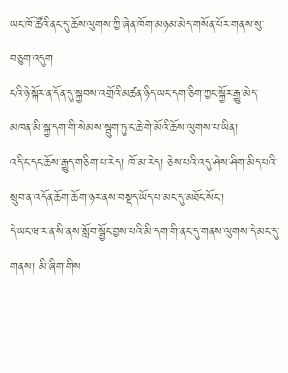ཡང་ཁོ་ཚོའི་ནང་དུ་ཆོས་ལུགས་ཀྱི་ཞེན་ཁོག་མཉམ་མེད་གསོན་པོར་གནས་སུ་བཅུག་འདུག
ངའི་ཉེ་སྐོར་ན་དོན་དུ་སྐྱབས་འགྲོའི་མཚན་ཉིད་ཡང་དག་ཅིག་ཀྱང་སྐྱོར་རྒྱུ་མེད་མཁན་མི་སྐྱ་དག་གི་སེམས་སྦུག་ཏུ་ང་ཆེ་གེ་མོའི་ཆོས་ལུགས་པ་ཡིན།
འདི་ང་དང་ཆོས་རྒྱུད་གཅིག་པ་རེད། ཁོ་མ་རེད། ཅེས་པའི་འདུ་ཤེས་ཤིག་མིད་པའི་སྲུབ་ན་འདོན་ཆོག་ཆོག་ཉར་ནས་བསྡད་ཡོད་པ་མང་དུ་མཐོང་སོང་།
དེ་ཡང་ཝ་ར་ན་སི་ནས་སློབ་སྦྱོང་བྱས་པའི་མི་དག་གི་ནང་དུ་གནས་ལུགས་དེ་མང་དུ་གནས། མི་ཞིག་གིས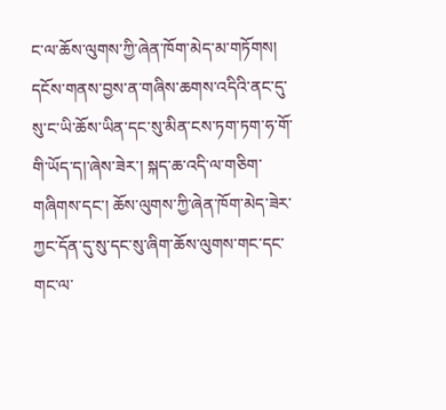ང་ལ་ཆོས་ལུགས་ཀྱི་ཞེན་ཁོག་མེད་མ་གཏོགས། དངོས་གནས་བྱས་ན་གཞིས་ཆགས་འདིའི་ནང་དུ་སུ་ང་ཡི་ཆོས་ཡིན་དང་སུ་མིན་ངས་ཏག་ཏག་ཧ་གོ་གི་ཡོད་ད།་ཞེས་ཟེར་། སྐད་ཆ་འདི་ལ་གཅིག་གཞིགས་དང་། ཆོས་ལུགས་ཀྱི་ཞེན་ཁོག་མེད་ཟེར་ཀྱང་དོན་དུ་སུ་དང་སུ་ཞིག་ཆོས་ལུགས་གང་དང་གང་ལ་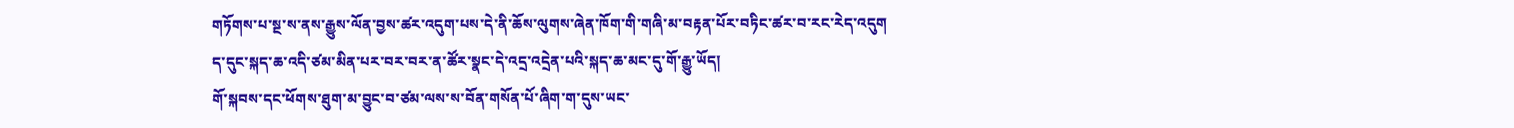གཏོགས་པ་སྔ་ས་ནས་རྒྱུས་ལོན་བྱས་ཚར་འདུག་པས་དེ་ནི་ཆོས་ལུགས་ཞེན་ཁོག་གི་གཞི་མ་བརྟན་པོར་བཏིང་ཚར་བ་རང་རེད་འདུག
ད་དུང་སྐད་ཆ་འདི་ཙམ་མིན་པར་བར་བར་ན་ཚོར་སྣང་དེ་འདྲ་འདྲེན་པའི་སྐད་ཆ་མང་དུ་གོ་རྒྱུ་ཡོད།
གོ་སྐབས་དང་ཕོགས་ཐུག་མ་བྱུང་བ་ཙམ་ལས་ས་བོན་གསོན་པོ་ཞིག་ག་དུས་ཡང་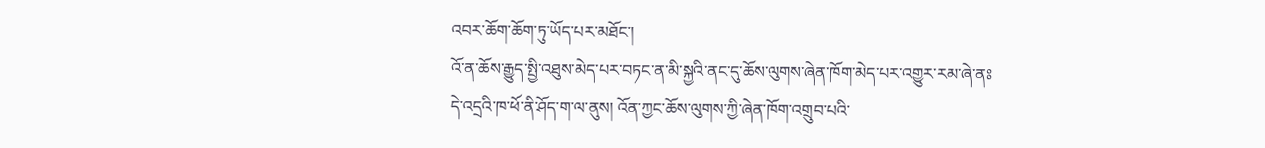འབར་ཆོག་ཆོག་ཏུ་ཡོད་པར་མཐོང་།
འོ་ན་ཆོས་རྒྱུད་སྤྱི་འཐུས་མེད་པར་བཏང་ན་མི་སྐྱའི་ནང་དུ་ཆོས་ལུགས་ཞེན་ཁོག་མེད་པར་འགྱུར་རམ་ཞེ་ནཿ
དེ་འདྲའི་ཁ་ཕོ་ནི་ཤོད་ག་ལ་ནུས། འོན་ཀྱང་ཆོས་ལུགས་ཀྱི་ཞེན་ཁོག་འགྲུབ་པའི་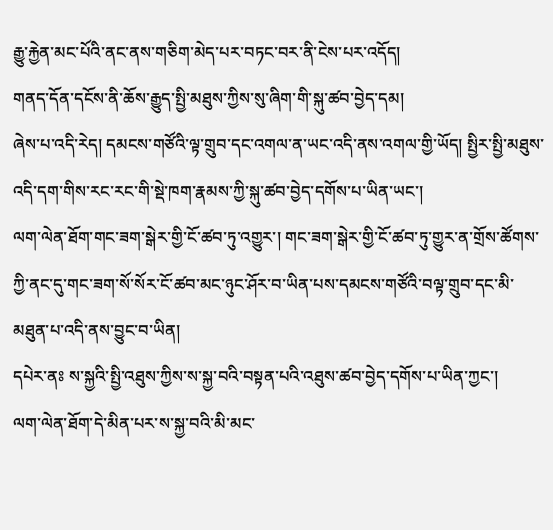རྒྱུ་རྐྱེན་མང་པོའི་ནང་ནས་གཅིག་མེད་པར་བཏང་བར་ནི་ངེས་པར་འདོད།
གནད་དོན་དངོས་ནི་ཆོས་རྒྱུད་སྤྱི་མཐུས་ཀྱིས་སུ་ཞིག་གི་སྐུ་ཚབ་བྱེད་དམ།
ཞེས་པ་འདི་རེད། དམངས་གཙོའི་ལྟ་གྲུབ་དང་འགལ་ན་ཡང་འདི་ནས་འགལ་གྱི་ཡོད། སྤྱིར་སྤྱི་མཐུས་འདི་དག་གིས་རང་རང་གི་སྡེ་ཁག་རྣམས་ཀྱི་སྐུ་ཚབ་བྱེད་དགོས་པ་ཡིན་ཡང་།
ལག་ལེན་ཐོག་གང་ཟག་སྒེར་གྱི་ངོ་ཚབ་ཏུ་འགྱུར་། གང་ཟག་སྒེར་གྱི་ངོ་ཚབ་ཏུ་གྱུར་ན་གྲོས་ཚོགས་ཀྱི་ནང་དུ་གང་ཟག་སོ་སོར་ངོ་ཚབ་མང་ཉུང་ཤོར་བ་ཡིན་པས་དམངས་གཙོའི་བལྟ་གྲུབ་དང་མི་མཐུན་པ་འདི་ནས་བྱུང་བ་ཡིན།
དཔེར་ནཿ ས་སྐྱའི་སྤྱི་འཐུས་ཀྱིས་ས་སྐྱ་བའི་བསྟན་པའི་འཐུས་ཚབ་བྱེད་དགོས་པ་ཡིན་ཀྱང་།
ལག་ལེན་ཐོག་དེ་མིན་པར་ས་སྐྱ་བའི་མི་མང་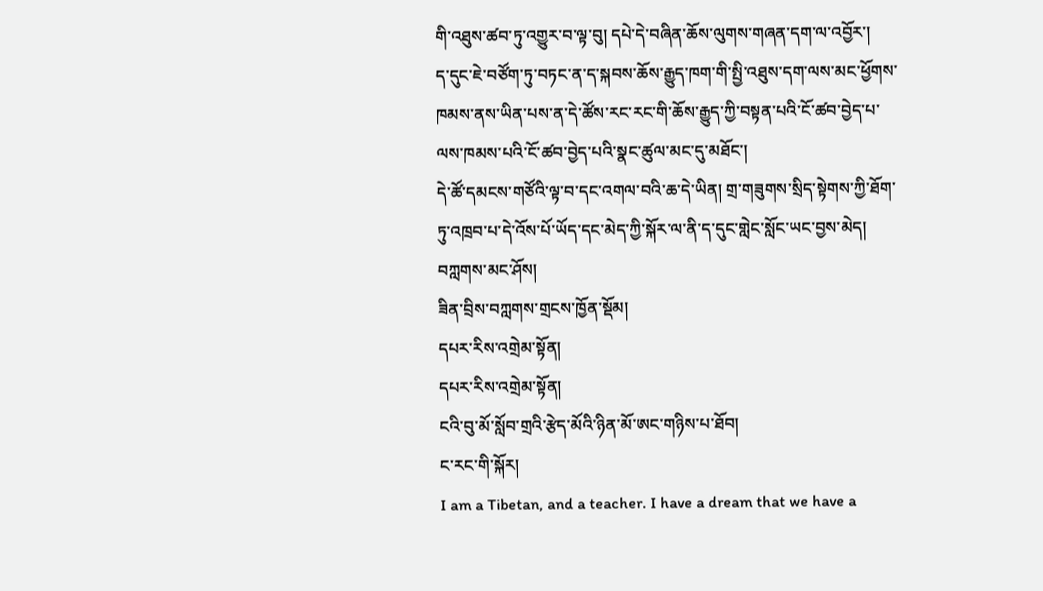གི་འཐུས་ཚབ་ཏུ་འགྱུར་བ་ལྟ་བུ། དཔེ་དེ་བཞིན་ཆོས་ལུགས་གཞན་དག་ལ་འབྱོར་།
ད་དུང་ཇེ་བཙོག་ཏུ་བཏང་ན་ད་སྐབས་ཆོས་རྒྱུད་ཁག་གི་སྤྱི་འཐུས་དག་ལས་མང་ཕྱོགས་ཁམས་ནས་ཡིན་པས་ན་དེ་ཚོས་རང་རང་གི་ཆོས་རྒྱུད་ཀྱི་བསྟན་པའི་ངོ་ཚབ་བྱེད་པ་ལས་ཁམས་པའི་ངོ་ཚབ་བྱེད་པའི་སྣང་ཚུལ་མང་དུ་མཐོང་།
དེ་ཚོ་དམངས་གཙོའི་ལྟ་བ་དང་འགལ་བའི་ཆ་དེ་ཡིན། གྲ་གཟུགས་སྲིད་སྟེགས་ཀྱི་ཐོག་ཏུ་འཁྲབ་པ་དེ་འོས་པོ་ཡོད་དང་མེད་ཀྱི་སྐོར་ལ་ནི་ད་དུང་གླེང་སློང་ཡང་བྱས་མེད།
བཀླགས་མང་ཤོས།
ཟིན་བྲིས་བཀླགས་གྲངས་ཁྱོན་སྡོམ།
དཔར་རིས་འགྲེམ་སྟོན།
དཔར་རིས་འགྲེམ་སྟོན།
ངའི་བུ་མོ་སློབ་གྲའི་རྩེད་མོའི་ཉིན་མོ་ཨང་གཉིས་པ་ཐོབ།
ང་རང་གི་སྐོར།
I am a Tibetan, and a teacher. I have a dream that we have a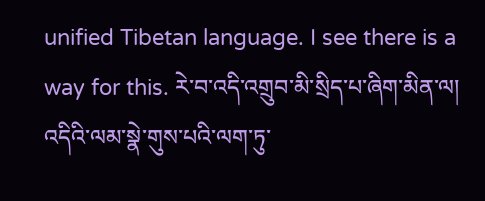unified Tibetan language. I see there is a way for this. རེ་བ་འདི་འགྲུབ་མི་སྲིད་པ་ཞིག་མིན་ལ། འདིའི་ལམ་སྣེ་གུས་པའི་ལག་ཏུ་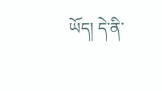ཡོད། དེ་ནི་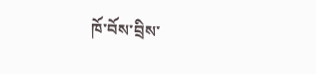ཁོ་བོས་བྲིས་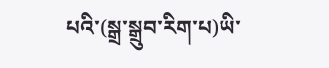པའི་(སྒྲ་སྒྲུབ་རིག་པ)ཡི་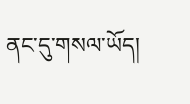ནང་དུ་གསལ་ཡོད།